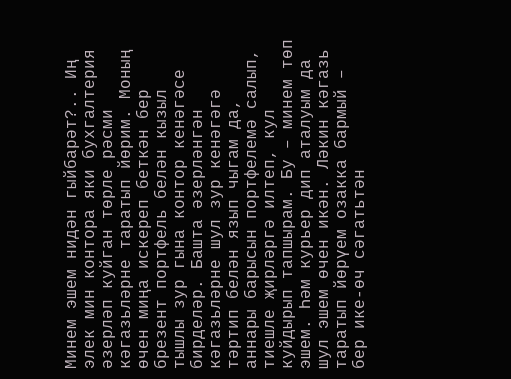Минем эшем нидән гыйбарәт?.. Иң элек мин контора яки бухгалтерия әзерләп куйган төрле рәсми кәгазьләрне таратып йөрим. Моның өчен миңа искереп беткән бер брезент портфель белән кызыл тышлы зур гына контор кенәгәсе бирделәр. Башта әзерләнгән кәгазьләрне шул зур кенәгәгә тәртип белән язып чыгам да, аннары барысын портфелемә салып, тиешле җирләргә илтеп, кул куйдырып тапшырам. Бу – минем төп эшем. Һәм курьер дип аталуым да шул эшем өчен икән. Ләкин кәгазь таратып йөрүем озакка бармый – бер ике-өч сәгатьтән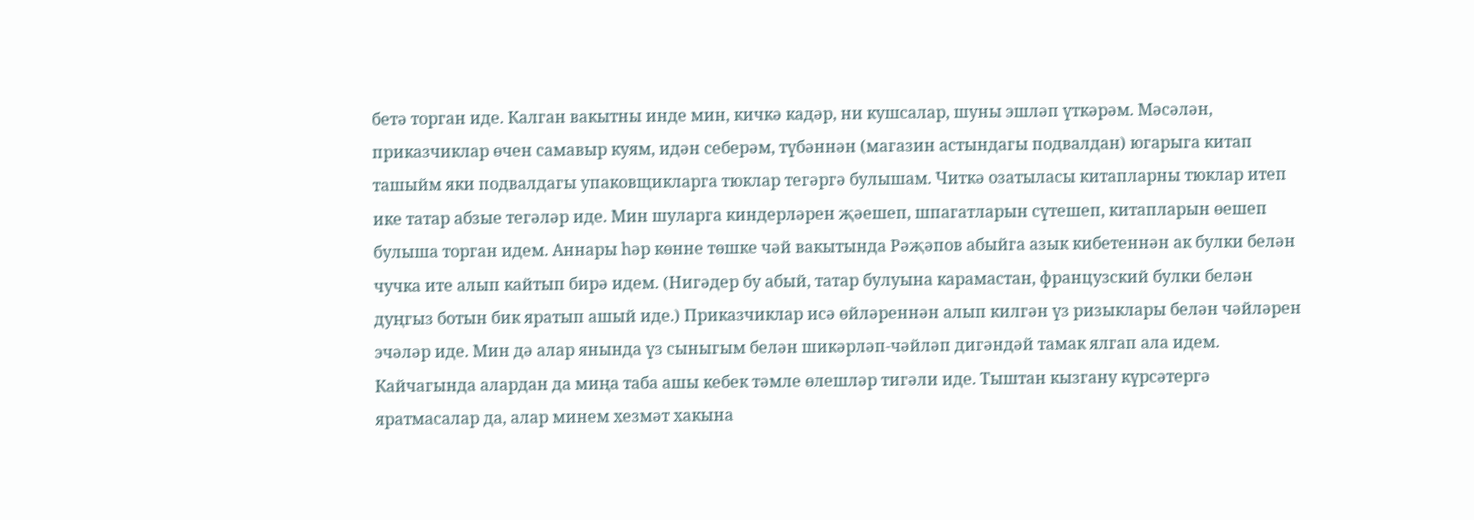бетә торган иде. Калган вакытны инде мин, кичкә кадәр, ни кушсалар, шуны эшләп үткәрәм. Мәсәлән, приказчиклар өчен самавыр куям, идән себерәм, түбәннән (магазин астындагы подвалдан) югарыга китап ташыйм яки подвалдагы упаковщикларга тюклар тегәргә булышам. Читкә озатыласы китапларны тюклар итеп ике татар абзые тегәләр иде. Мин шуларга киндерләрен җәешеп, шпагатларын сүтешеп, китапларын өешеп булыша торган идем. Аннары һәр көнне төшке чәй вакытында Рәҗәпов абыйга азык кибетеннән ак булки белән чучка ите алып кайтып бирә идем. (Нигәдер бу абый, татар булуына карамастан, французский булки белән дуңгыз ботын бик яратып ашый иде.) Приказчиклар исә өйләреннән алып килгән үз ризыклары белән чәйләрен эчәләр иде. Мин дә алар янында үз сыныгым белән шикәрләп-чәйләп дигәндәй тамак ялгап ала идем. Кайчагында алардан да миңа таба ашы кебек тәмле өлешләр тигәли иде. Тыштан кызгану күрсәтергә яратмасалар да, алар минем хезмәт хакына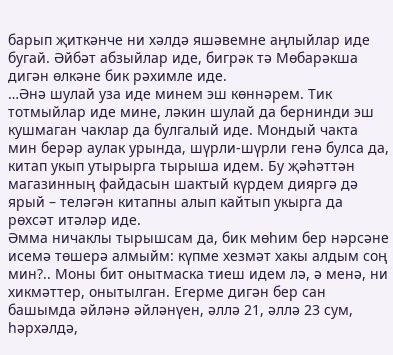барып җиткәнче ни хәлдә яшәвемне аңлыйлар иде бугай. Әйбәт абзыйлар иде, бигрәк тә Мөбарәкша дигән өлкәне бик рәхимле иде.
…Әнә шулай уза иде минем эш көннәрем. Тик тотмыйлар иде мине, ләкин шулай да бернинди эш кушмаган чаклар да булгалый иде. Мондый чакта мин берәр аулак урында, шүрли-шүрли генә булса да, китап укып утырырга тырыша идем. Бу җәһәттән магазинның файдасын шактый күрдем дияргә дә ярый – теләгән китапны алып кайтып укырга да рөхсәт итәләр иде.
Әмма ничаклы тырышсам да, бик мөһим бер нәрсәне исемә төшерә алмыйм: күпме хезмәт хакы алдым соң мин?.. Моны бит онытмаска тиеш идем лә, ә менә, ни хикмәттер, онытылган. Егерме дигән бер сан башымда әйләнә әйләнүен, әллә 21, әллә 23 сум, һәрхәлдә,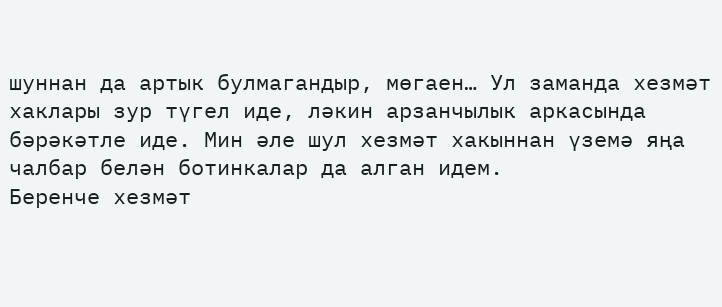шуннан да артык булмагандыр, мөгаен… Ул заманда хезмәт хаклары зур түгел иде, ләкин арзанчылык аркасында бәрәкәтле иде. Мин әле шул хезмәт хакыннан үземә яңа чалбар белән ботинкалар да алган идем.
Беренче хезмәт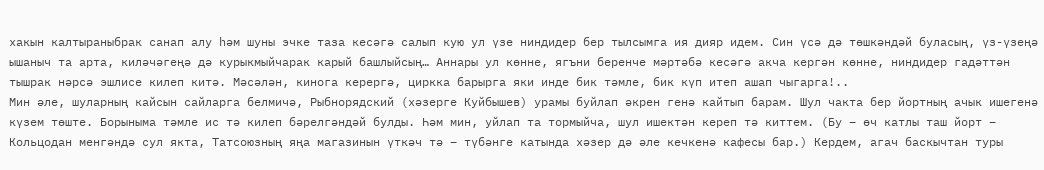хакын калтыраныбрак санап алу һәм шуны эчке таза кесәгә салып кую ул үзе ниндидер бер тылсымга ия дияр идем. Син үсә дә төшкәндәй буласың, үз-үзеңә ышаныч та арта, киләчәгеңә дә курыкмыйчарак карый башлыйсың… Аннары ул көнне, ягъни беренче мәртәбә кесәгә акча кергән көнне, ниндидер гадәттән тышрак нәрсә эшлисе килеп китә. Мәсәлән, кинога керергә, циркка барырга яки инде бик тәмле, бик күп итеп ашап чыгарга!..
Мин әле, шуларның кайсын сайларга белмичә, Рыбнорядский (хәзерге Куйбышев) урамы буйлап әкрен генә кайтып барам. Шул чакта бер йортның ачык ишегенә күзем төште. Борыныма тәмле ис тә килеп бәрелгәндәй булды. Һәм мин, уйлап та тормыйча, шул ишектән кереп тә киттем. (Бу – өч катлы таш йорт – Кольцодан менгәндә сул якта, Татсоюзның яңа магазинын үткәч тә – түбәнге катында хәзер дә әле кечкенә кафесы бар.) Кердем, агач баскычтан туры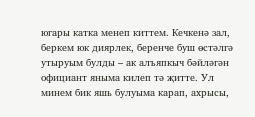югары катка менеп киттем. Кечкенә зал, беркем юк диярлек, беренче буш өстәлгә утыруым булды – ак алъяпкыч бәйләгән официант яныма килеп тә җитте. Ул минем бик яшь булуыма карап, ахрысы,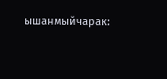ышанмыйчарак: